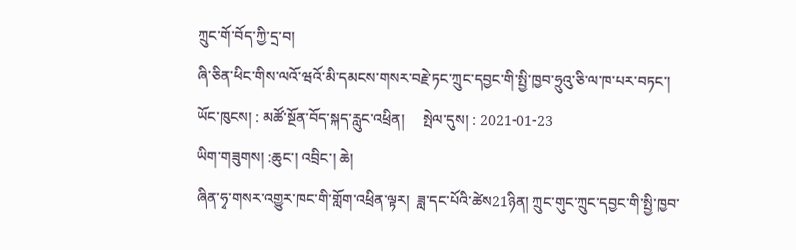ཀྲུང་གོ་བོད་ཀྱི་དྲ་བ།
ཞི་ཅིན་ཕིང་གིས་ལའོ་ཝའོ་མི་དམངས་གསར་བརྗེ་ཏང་ཀྲུང་དབྱང་གི་སྤྱི་ཁྱབ་ཧྲུའུ་ཅི་ལ་ཁ་པར་བཏང་།
ཡོང་ཁུངས། : མཚོ་སྔོན་བོད་སྐད་རླུང་འཕྲིན།     སྤེལ་དུས། : 2021-01-23
ཡིག་གཟུགས། :ཆུང་། འབྲིང་། ཆེ།
ཞིན་ཧྭ་གསར་འགྱུར་ཁང་གི་གློག་འཕྲིན་ལྟར།  ཟླ་དང་པོའི་ཚེས21ཉིན། ཀྲུང་གུང་ཀྲུང་དབྱང་གི་སྤྱི་ཁྱབ་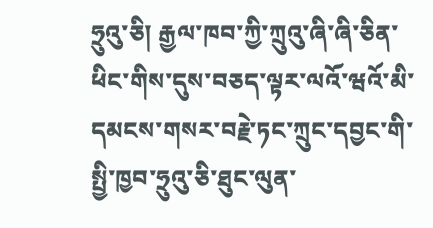ཧྲུའུ་ཅི། རྒྱལ་ཁབ་ཀྱི་ཀྲུའུ་ཞི་ཞི་ཅིན་ཕིང་གིས་དུས་བཅད་ལྟར་ལའོ་ཝའོ་མི་དམངས་གསར་བརྗེ་ཏང་ཀྲུང་དབྱང་གི་སྤྱི་ཁྱབ་ཧྲུའུ་ཅི་ཐུང་ལུན་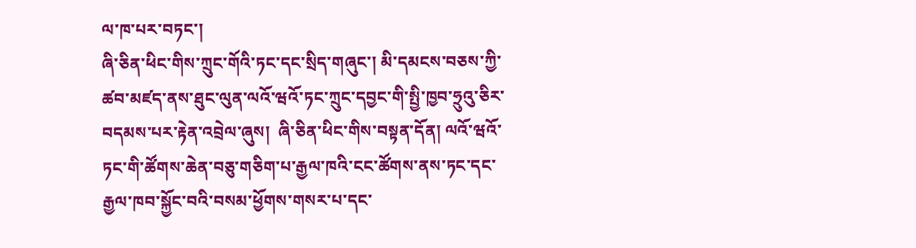ལ་ཁ་པར་བཏང་།
ཞི་ཅིན་ཕིང་གིས་ཀྲུང་གོའི་ཏང་དང་སྲིད་གཞུང་། མི་དམངས་བཅས་ཀྱི་ཚབ་མཛད་ནས་ཐུང་ལུན་ལའོ་ཝའོ་ཏང་ཀྲུང་དབྱང་གི་སྤྱི་ཁྱབ་ཧྲུའུ་ཅིར་བདམས་པར་རྟེན་འབྲེལ་ཞུས།  ཞི་ཅིན་ཕིང་གིས་བསྟན་དོན། ལའོ་ཝའོ་ཏང་གི་ཚོགས་ཆེན་བཅུ་གཅིག་པ་རྒྱལ་ཁའི་ངང་ཚོགས་ནས་ཏང་དང་རྒྱལ་ཁབ་སྐྱོང་བའི་བསམ་ཕྱོགས་གསར་པ་དང་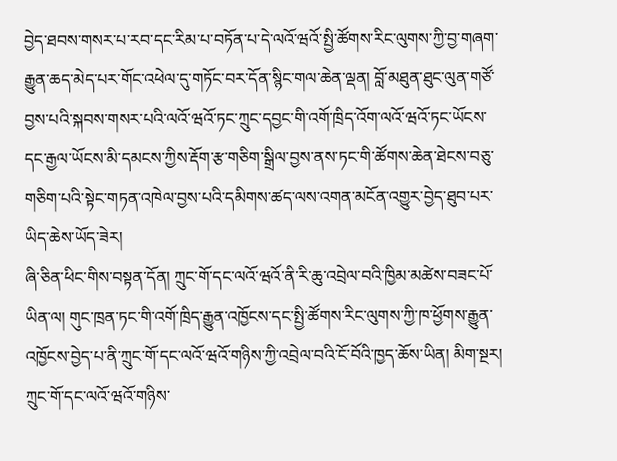བྱེད་ཐབས་གསར་པ་རབ་དང་རིམ་པ་བཏོན་པ་དེ་ལའོ་ཝའོ་སྤྱི་ཚོགས་རིང་ལུགས་ཀྱི་བྱ་གཞག་རྒྱུན་ཆད་མེད་པར་གོང་འཕེལ་དུ་གཏོང་བར་དོན་སྙིང་གལ་ཆེན་ལྡན། བློ་མཐུན་ཐུང་ལུན་གཙོ་བྱས་པའི་སྐབས་གསར་པའི་ལའོ་ཝའོ་ཏང་ཀྲུང་དབྱང་གི་འགོ་ཁྲིད་འོག་ལའོ་ཝའོ་ཏང་ཡོངས་དང་རྒྱལ་ཡོངས་མི་དམངས་ཀྱིས་རྡོག་རྩ་གཅིག་སྒྲིལ་བྱས་ནས་ཏང་གི་ཚོགས་ཆེན་ཐེངས་བཅུ་གཅིག་པའི་སྟེང་གཏན་འཁེལ་བྱས་པའི་དམིགས་ཚད་ལས་འགན་མངོན་འགྱུར་བྱེད་ཐུབ་པར་ཡིད་ཆེས་ཡོད་ཟེར།
ཞི་ཅིན་ཕིང་གིས་བསྟན་དོན། ཀྲུང་གོ་དང་ལའོ་ཝའོ་ནི་རི་ཆུ་འབྲེལ་བའི་ཁྱིམ་མཚེས་བཟང་པོ་ཡིན་ལ། གུང་ཁྲན་ཏང་གི་འགོ་ཁྲིད་རྒྱུན་འཁྱོངས་དང་སྤྱི་ཚོགས་རིང་ལུགས་ཀྱི་ཁ་ཕྱོགས་རྒྱུན་འཁྱོངས་བྱེད་པ་ནི་ཀྲུང་གོ་དང་ལའོ་ཝའོ་གཉིས་ཀྱི་འབྲེལ་བའི་ངོ་བོའི་ཁྱད་ཆོས་ཡིན། མིག་སྔར། ཀྲུང་གོ་དང་ལའོ་ཝའོ་གཉིས་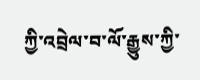ཀྱི་འབྲེལ་བ་ལོ་རྒྱུས་ཀྱི་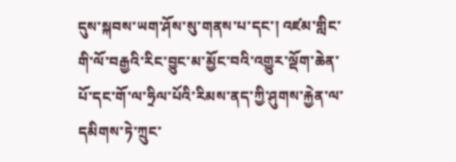དུས་སྐབས་ཡག་ཤོས་སུ་གནས་པ་དང་། འཛམ་གླིང་གི་ལོ་བརྒྱའི་རིང་བྱུང་མ་མྱོང་བའི་འགྱུར་ལྡོག་ཆེན་པོ་དང་གོ་ལ་ཧྲིལ་པོའི་རིམས་ནད་ཀྱི་ཤུགས་རྐྱེན་ལ་དམིགས་ཏེ་ཀྲུང་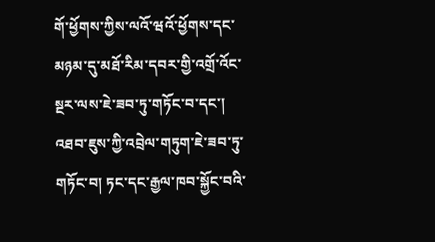གོ་ཕྱོགས་ཀྱིས་ལའོ་ཝའོ་ཕྱོགས་དང་མཉམ་དུ་མཐོ་རིམ་དབར་གྱི་འགྲོ་འོང་སྔར་ལས་ཇེ་ཟབ་ཏུ་གཏོང་བ་དང་། འཐབ་ཇུས་ཀྱི་འབྲེལ་གཏུག་ཇེ་ཟབ་ཏུ་གཏོང་བ། ཏང་དང་རྒྱལ་ཁབ་སྐྱོང་བའི་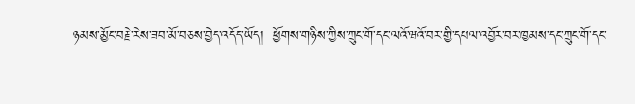ཉམས་མྱོང་བརྗེ་རེས་ཟབ་མོ་བཅས་བྱེད་འདོད་ཡོད།  ཕྱོགས་གཉིས་ཀྱིས་ཀྲུང་གོ་དང་ལའོ་ཝའོ་བར་གྱི་དཔལ་འབྱོར་བར་ཁྱམས་དང་ཀྲུང་གོ་དང་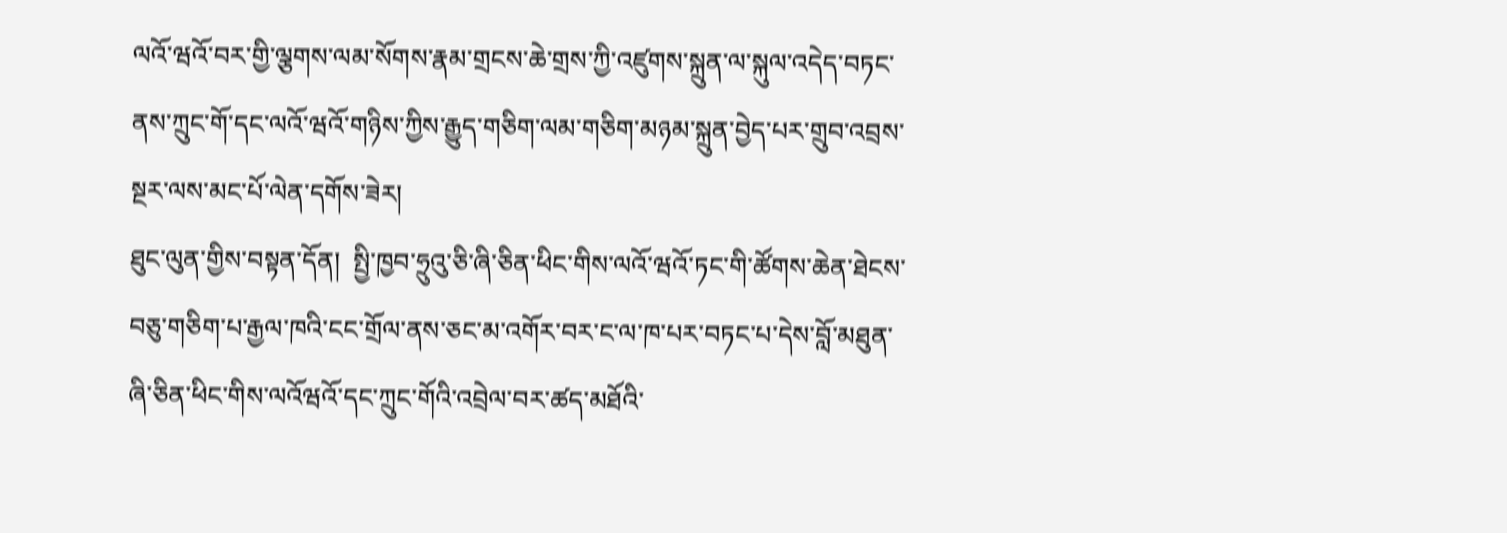ལའོ་ཝའོ་བར་གྱི་ལྕགས་ལམ་སོགས་རྣམ་གྲངས་ཆེ་གྲས་ཀྱི་འཛུགས་སྐྲུན་ལ་སྐུལ་འདེད་བཏང་ནས་ཀྲུང་གོ་དང་ལའོ་ཝའོ་གཉིས་ཀྱིས་རྒྱུད་གཅིག་ལམ་གཅིག་མཉམ་སྐྲུན་བྱེད་པར་གྲུབ་འབྲས་སྔར་ལས་མང་པོ་ལེན་དགོས་ཟེར།
ཐུང་ལུན་གྱིས་བསྟན་དོན།  སྤྱི་ཁྱབ་ཧྲུའུ་ཅི་ཞི་ཅིན་ཕིང་གིས་ལའོ་ཝའོ་ཏང་གི་ཚོགས་ཆེན་ཐེངས་བཅུ་གཅིག་པ་རྒྱལ་ཁའི་ངང་གྲོལ་ནས་ཅང་མ་འགོར་བར་ང་ལ་ཁ་པར་བཏང་པ་དེས་བློ་མཐུན་ཞི་ཅིན་ཕིང་གིས་ལའོཝའོ་དང་ཀྲུང་གོའི་འབྲེལ་བར་ཚད་མཐོའི་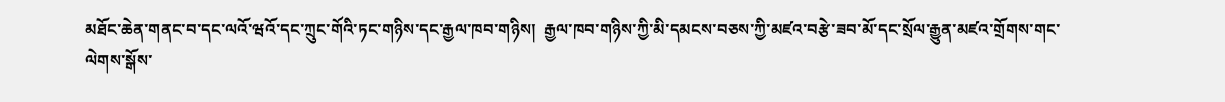མཐོང་ཆེན་གནང་བ་དང་ལའོ་ཝའོ་དང་ཀྲུང་གོའི་ཏང་གཉིས་དང་རྒྱལ་ཁབ་གཉིས།  རྒྱལ་ཁབ་གཉིས་ཀྱི་མི་དམངས་བཅས་ཀྱི་མཛའ་བརྩེ་ཟབ་མོ་དང་སྲོལ་རྒྱུན་མཛའ་གྲོགས་གང་ལེགས་སྒོས་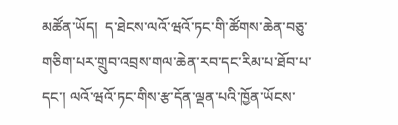མཚོན་ཡོད།  ད་ཐེངས་ལའོ་ཝའོ་ཏང་གི་ཚོགས་ཆེན་བཅུ་གཅིག་པར་གྲུབ་འབྲས་གལ་ཆེན་རབ་དང་རིམ་པ་ཐོབ་པ་དང་། ལའོ་ཝའོ་ཏང་གིས་རྩ་དོན་ལྡན་པའི་ཁྱོན་ཡོངས་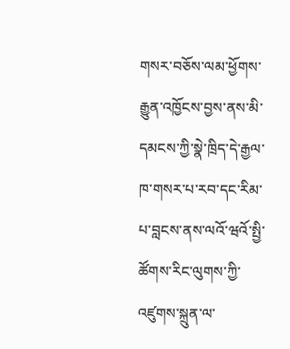གསར་བཅོས་ལམ་ཕྱོགས་རྒྱུན་འཁྱོངས་བྱས་ནས་མི་དམངས་ཀྱི་སྣེ་ཁྲིད་དེ་རྒྱལ་ཁ་གསར་པ་རབ་དང་རིམ་པ་བླངས་ནས་ལའོ་ཝའོ་སྤྱི་ཚོགས་རིང་ལུགས་ཀྱི་འཛུགས་སྐྲུན་ལ་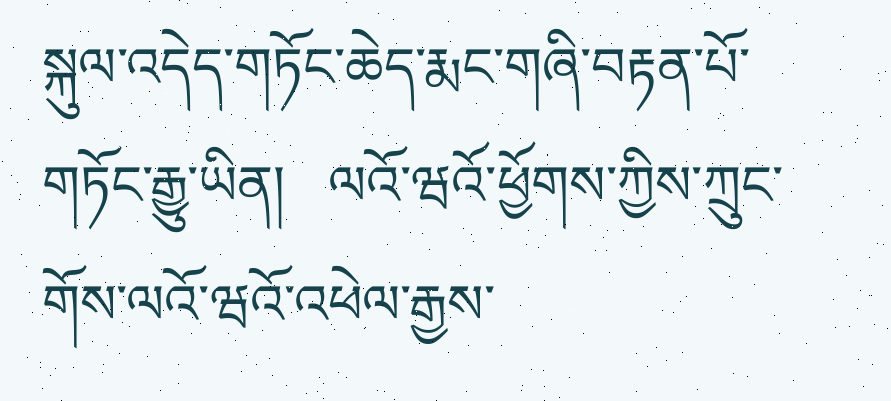སྐུལ་འདེད་གཏོང་ཆེད་རྨང་གཞི་བརྟན་པོ་གཏོང་རྒྱུ་ཡིན།   ལའོ་ཝའོ་ཕྱོགས་ཀྱིས་ཀྲུང་གོས་ལའོ་ཝའོ་འཕེལ་རྒྱས་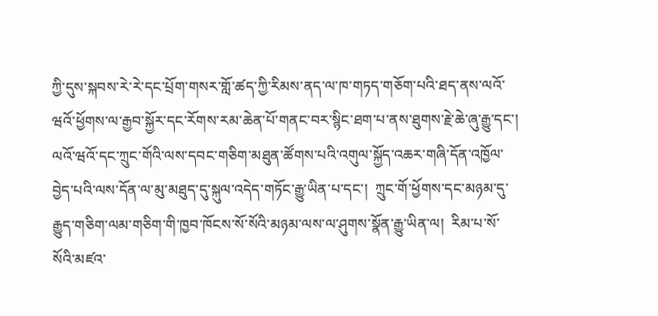ཀྱི་དུས་སྐབས་རེ་རེ་དང་པྲོག་གསར་གློ་ཚད་ཀྱི་རིམས་ནད་ལ་ཁ་གཏད་གཅོག་པའི་ཐད་ནས་ལའོ་ཝའོ་ཕྱོགས་ལ་རྒྱབ་སྐྱོར་དང་རོགས་རམ་ཆེན་པོ་གནང་བར་སྙིང་ཐག་པ་ནས་ཐུགས་རྗེ་ཆེ་ཞུ་རྒྱུ་དང་།  ལའོ་ཝའོ་དང་ཀྲུང་གོའི་ལས་དབང་གཅིག་མཐུན་ཚོགས་པའི་འགུལ་སྐྱོད་འཆར་གཞི་དོན་འཁྱོལ་བྱེད་པའི་ལས་དོན་ལ་མུ་མཐུད་དུ་སྐུལ་འདེད་གཏོང་རྒྱུ་ཡིན་པ་དང་།  ཀྲུང་གོ་ཕྱོགས་དང་མཉམ་དུ་རྒྱུད་གཅིག་ལམ་གཅིག་གི་ཁྱབ་ཁོངས་སོ་སོའི་མཉམ་ལས་ལ་ཤུགས་སྣོན་རྒྱུ་ཡིན་ལ།  རིམ་པ་སོ་སོའི་མཛའ་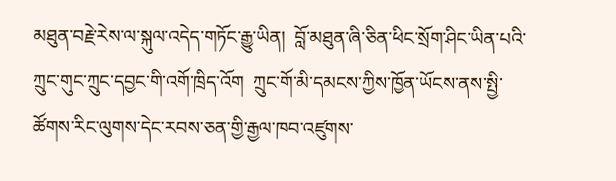མཐུན་བརྗེ་རེས་ལ་སྐུལ་འདེད་གཏོང་རྒྱུ་ཡིན།  བློ་མཐུན་ཞི་ཅིན་ཕིང་སྲོག་ཤིང་ཡིན་པའི་ཀྲུང་གུང་ཀྲུང་དབྱང་གི་འགོ་ཁྲིད་འོག  ཀྲུང་གོ་མི་དམངས་ཀྱིས་ཁྱོན་ཡོངས་ནས་སྤྱི་ཚོགས་རིང་ལུགས་དེང་རབས་ཅན་གྱི་རྒྱལ་ཁབ་འཛུགས་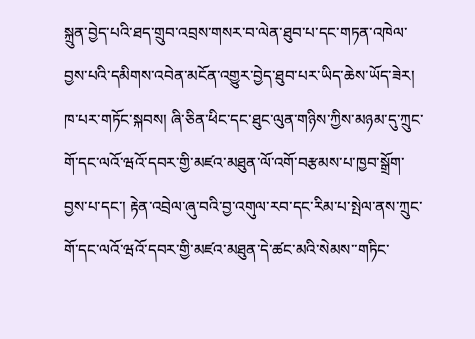སྐྲུན་བྱེད་པའི་ཐད་གྲུབ་འབྲས་གསར་བ་ལེན་ཐུབ་པ་དང་གཏན་འཁེལ་བྱས་པའི་དམིགས་འབེན་མངོན་འགྱུར་བྱེད་ཐུབ་པར་ཡིད་ཆེས་ཡོད་ཟེར།
ཁ་པར་གཏོང་སྐབས། ཞི་ཅིན་ཕིང་དང་ཐུང་ལུན་གཉིས་ཀྱིས་མཉམ་དུ་ཀྲུང་གོ་དང་ལའོ་ཝའོ་དབར་གྱི་མཛའ་མཐུན་ལོ་འགོ་བརྩམས་པ་ཁྱབ་སྒྲོག་བྱས་པ་དང་། རྟེན་འབྲེལ་ཞུ་བའི་བྱ་འགུལ་རབ་དང་རིམ་པ་སྤེལ་ནས་ཀྲུང་གོ་དང་ལའོ་ཝའོ་དབར་གྱི་མཛའ་མཐུན་དེ་ཚང་མའི་སེམས་་གཏིང་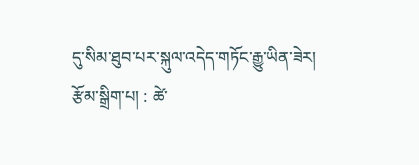དུ་སིམ་ཐུབ་པར་སྐུལ་འདེད་གཏོང་རྒྱུ་ཡིན་ཟེར།
རྩོམ་སྒྲིག་པ། : ཚེ་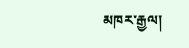མཁར་རྒྱལ།